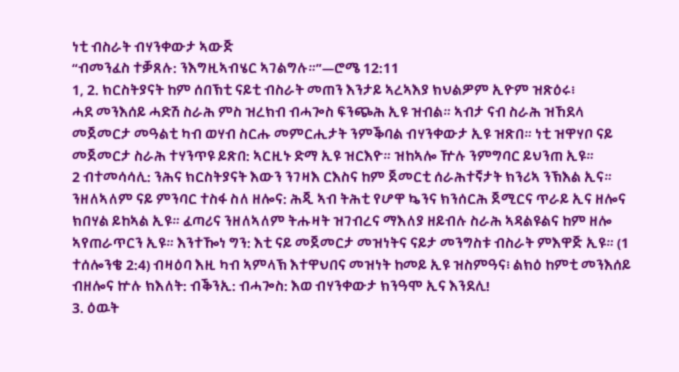ነቲ ብስራት ብሃንቀውታ ኣውጅ
“ብመንፈስ ተቓጸሉ: ንእግዚኣብሄር ኣገልግሉ።”—ሮሜ 12:11
1, 2. ክርስትያናት ከም ሰበኽቲ ናይቲ ብስራት መጠን እንታይ ኣረኣእያ ክህልዎም ኢዮም ዝጽዕሩ፧
ሓደ መንእሰይ ሓድሽ ስራሕ ምስ ዝረክብ ብሓጐስ ፍንጭሕ ኢዩ ዝብል። ኣብታ ናብ ስራሕ ዝኸደላ መጀመርታ መዓልቲ ካብ ወሃብ ስርሑ መምርሒታት ንምቕባል ብሃንቀውታ ኢዩ ዝጽበ። ነቲ ዝዋሃቦ ናይ መጀመርታ ስራሕ ተሃንጥዩ ይጽበ: ኣርዚኑ ድማ ኢዩ ዝርእዮ። ዝከኣሎ ዅሉ ንምግባር ይህንጠ ኢዩ።
2 ብተመሳሳሊ: ንሕና ክርስትያናት እውን ንገዛእ ርእስና ከም ጀመርቲ ሰራሕተኛታት ክንሪኣ ንኽእል ኢና። ንዘለኣለም ናይ ምንባር ተስፋ ስለ ዘሎና: ሕጂ ኣብ ትሕቲ የሆዋ ኴንና ክንሰርሕ ጀሚርና ጥራይ ኢና ዘሎና ክበሃል ይከኣል ኢዩ። ፈጣሪና ንዘለኣለም ትሑዛት ዝገብረና ማእለያ ዘይብሉ ስራሕ ኣዳልዩልና ከም ዘሎ ኣየጠራጥርን ኢዩ። እንተዀነ ግን: እቲ ናይ መጀመርታ መዝነትና ናይታ መንግስቱ ብስራት ምእዋጅ ኢዩ። (1 ተሰሎንቄ 2:4) ብዛዕባ እዚ ካብ ኣምላኽ እተዋህበና መዝነት ከመይ ኢዩ ዝስምዓና፧ ልክዕ ከምቲ መንእሰይ ብዘሎና ኵሉ ክእለት: ብቕንኢ: ብሓጐስ: እወ ብሃንቀውታ ክንዓሞ ኢና እንደሊ!
3. ዕዉት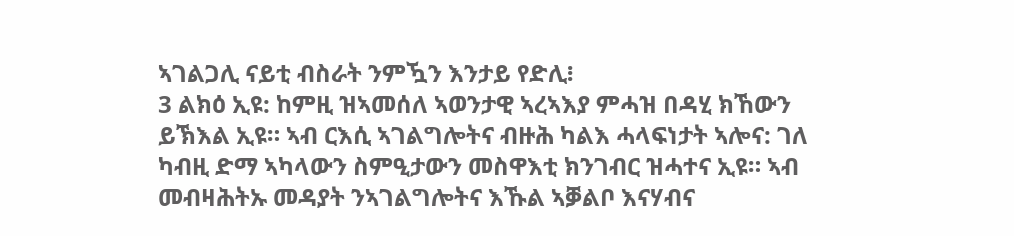ኣገልጋሊ ናይቲ ብስራት ንምዃን እንታይ የድሊ፧
3 ልክዕ ኢዩ: ከምዚ ዝኣመሰለ ኣወንታዊ ኣረኣእያ ምሓዝ በዳሂ ክኸውን ይኽእል ኢዩ። ኣብ ርእሲ ኣገልግሎትና ብዙሕ ካልእ ሓላፍነታት ኣሎና: ገለ ካብዚ ድማ ኣካላውን ስምዒታውን መስዋእቲ ክንገብር ዝሓተና ኢዩ። ኣብ መብዛሕትኡ መዳያት ንኣገልግሎትና እኹል ኣቓልቦ እናሃብና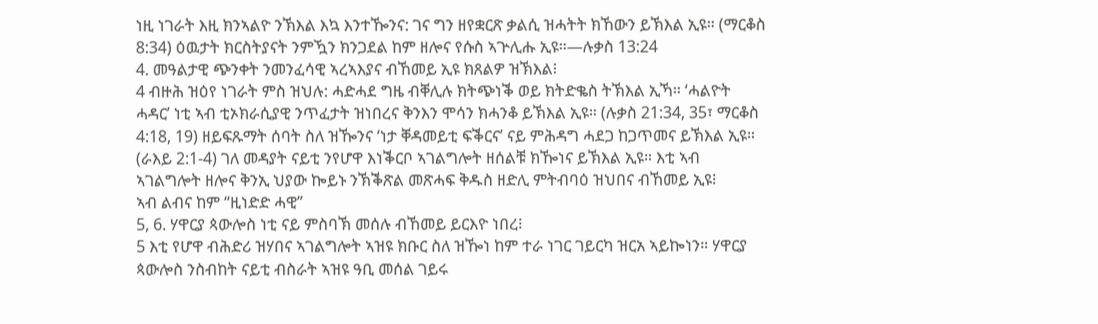ነዚ ነገራት እዚ ክንኣልዮ ንኽእል እኳ እንተዀንና: ገና ግን ዘየቋርጽ ቃልሲ ዝሓትት ክኸውን ይኽእል ኢዩ። (ማርቆስ 8:34) ዕዉታት ክርስትያናት ንምዃን ክንጋደል ከም ዘሎና የሱስ ኣጕሊሑ ኢዩ።—ሉቃስ 13:24
4. መዓልታዊ ጭንቀት ንመንፈሳዊ ኣረኣእያና ብኸመይ ኢዩ ክጸልዎ ዝኽእል፧
4 ብዙሕ ዝዕየ ነገራት ምስ ዝህሉ: ሓድሓደ ግዜ ብቐሊሉ ክትጭነቕ ወይ ክትድቈስ ትኽእል ኢኻ። ‘ሓልዮት ሓዳር’ ነቲ ኣብ ቲኦክራሲያዊ ንጥፈታት ዝነበረና ቅንእን ሞሳን ክሓንቆ ይኽእል ኢዩ። (ሉቃስ 21:34, 35፣ ማርቆስ 4:18, 19) ዘይፍጹማት ሰባት ስለ ዝዀንና ‘ነታ ቐዳመይቲ ፍቕርና’ ናይ ምሕዳግ ሓደጋ ከጋጥመና ይኽእል ኢዩ። (ራእይ 2:1-4) ገለ መዳያት ናይቲ ንየሆዋ እነቕርቦ ኣገልግሎት ዘሰልቹ ክዀነና ይኽእል ኢዩ። እቲ ኣብ ኣገልግሎት ዘሎና ቅንኢ ህያው ኰይኑ ንኽቕጽል መጽሓፍ ቅዱስ ዘድሊ ምትብባዕ ዝህበና ብኸመይ ኢዩ፧
ኣብ ልብና ከም “ዚነድድ ሓዊ”
5, 6. ሃዋርያ ጳውሎስ ነቲ ናይ ምስባኽ መሰሉ ብኸመይ ይርእዮ ነበረ፧
5 እቲ የሆዋ ብሕድሪ ዝሃበና ኣገልግሎት ኣዝዩ ክቡር ስለ ዝዀነ ከም ተራ ነገር ገይርካ ዝርአ ኣይኰነን። ሃዋርያ ጳውሎስ ንስብከት ናይቲ ብስራት ኣዝዩ ዓቢ መሰል ገይሩ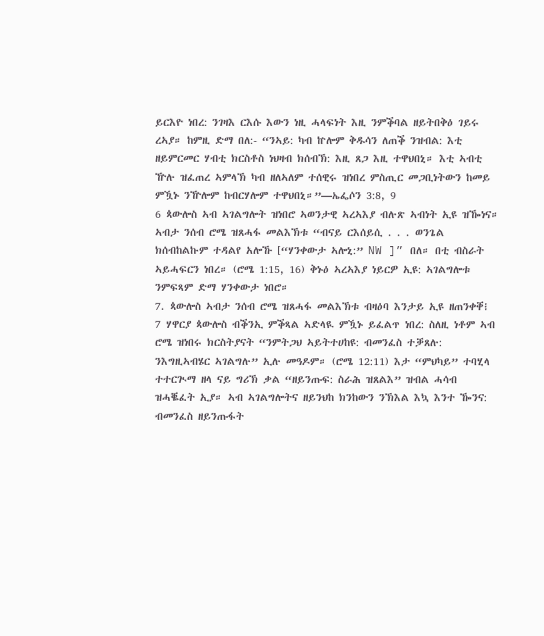ይርእዮ ነበረ: ንገዛእ ርእሱ እውን ነዚ ሓላፍነት እዚ ንምቕባል ዘይትበቅዕ ገይሩ ረኣያ። ከምዚ ድማ በለ:- “ንኣይ: ካብ ኵሎም ቅዱሳን ለጠቕ ንዝብል: እቲ ዘይምርመር ሃብቲ ክርስቶስ ነህዛብ ክሰብኽ: እዚ ጸጋ እዚ ተዋህበኒ። እቲ ኣብቲ ዅሉ ዝፈጠረ ኣምላኽ ካብ ዘለኣለም ተሰዊሩ ዝነበረ ምስጢር መጋቢነትውን ከመይ ምዃኑ ንዅሎም ከብርሃሎም ተዋህበኒ።”—ኤፌሶን 3:8, 9
6 ጳውሎስ ኣብ ኣገልግሎት ዝነበሮ ኣወንታዊ ኣረኣእያ ብሉጽ ኣብነት ኢዩ ዝዀነና። ኣብታ ንሰብ ሮሜ ዝጸሓፋ መልእኽቱ “ብናይ ርእሰይሲ . . . ወንጌል ክሰብከልኩም ተዳልየ አሎኹ [“ሃንቀውታ ኣሎኒ:” NW ]” በለ። በቲ ብስራት ኣይሓፍርን ነበረ። (ሮሜ 1:15, 16) ቅኑዕ ኣረኣእያ ነይርዎ ኢዩ: ኣገልግሎቱ ንምፍጻም ድማ ሃንቀውታ ነበሮ።
7. ጳውሎስ ኣብታ ንሰብ ሮሜ ዝጸሓፋ መልእኽቱ ብዛዕባ እንታይ ኢዩ ዘጠንቀቐ፧
7 ሃዋርያ ጳውሎስ ብቕንኢ ምቕጻል ኣድላዪ ምዃኑ ይፈልጥ ነበረ: ስለዚ ነቶም ኣብ ሮሜ ዝነበሩ ክርስትያናት “ንምትጋህ ኣይትተሀከዩ: ብመንፈስ ተቓጸሉ: ንእግዚኣብሄር ኣገልግሉ” ኢሉ መዓዶም። (ሮሜ 12:11) እታ “ምህካይ” ተባሂላ ተተርጒማ ዘላ ናይ ግሪኽ ቃል “ዘይንጡፍ: ስራሕ ዝጸልእ” ዝብል ሓሳብ ዝሓቘፈት ኢያ። ኣብ ኣገልግሎትና ዘይንህከ ክንከውን ንኽእል እኳ እንተ ዀንና: ብመንፈስ ዘይንጡፋት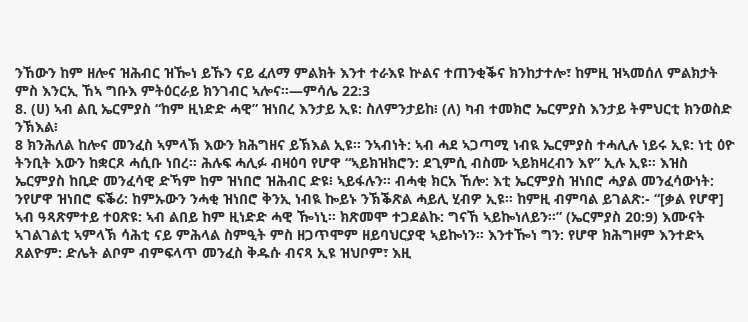ንኸውን ከም ዘሎና ዝሕብር ዝዀነ ይኹን ናይ ፈለማ ምልክት እንተ ተራእዩ ኵልና ተጠንቂቕና ክንከታተሎ፣ ከምዚ ዝኣመሰለ ምልክታት ምስ እንርኢ ኸኣ ግቡእ ምትዕርራይ ክንገብር ኣሎና።—ምሳሌ 22:3
8. (ሀ) ኣብ ልቢ ኤርምያስ “ከም ዚነድድ ሓዊ” ዝነበረ እንታይ ኢዩ: ስለምንታይከ፧ (ለ) ካብ ተመክሮ ኤርምያስ እንታይ ትምህርቲ ክንወስድ ንኽእል፧
8 ክንሕለል ከሎና መንፈስ ኣምላኽ እውን ክሕግዘና ይኽእል ኢዩ። ንኣብነት: ኣብ ሓደ ኣጋጣሚ ነብዪ ኤርምያስ ተሓሊሉ ነይሩ ኢዩ: ነቲ ዕዮ ትንቢት እውን ከቋርጾ ሓሲቡ ነበረ። ሕሉፍ ሓሊፉ ብዛዕባ የሆዋ “ኣይክዝክሮን: ደጊምሲ ብስሙ ኣይክዛረብን እየ” ኢሉ ኢዩ። እዝስ ኤርምያስ ከቢድ መንፈሳዊ ድኻም ከም ዝነበሮ ዝሕብር ድዩ፧ ኣይፋሉን። ብሓቂ ክርአ ኸሎ: እቲ ኤርምያስ ዝነበሮ ሓያል መንፈሳውነት: ንየሆዋ ዝነበሮ ፍቕሪ: ከምኡውን ንሓቂ ዝነበሮ ቅንኢ ነብዪ ኰይኑ ንኽቕጽል ሓይሊ ሂብዎ ኢዩ። ከምዚ ብምባል ይገልጽ:- “[ቃል የሆዋ] ኣብ ዓጻጽምተይ ተዐጽዩ: ኣብ ልበይ ከም ዚነድድ ሓዊ ዀነኒ። ክጽመሞ ተጋደልኩ: ግናኸ ኣይኰነለይን።” (ኤርምያስ 20:9) እሙናት ኣገልገልቲ ኣምላኽ ሳሕቲ ናይ ምሕላል ስምዒት ምስ ዘጋጥሞም ዘይባህርያዊ ኣይኰነን። እንተዀነ ግን: የሆዋ ክሕግዞም እንተድኣ ጸልዮም: ድሌት ልቦም ብምፍላጥ መንፈስ ቅዱሱ ብናጻ ኢዩ ዝህቦም፣ እዚ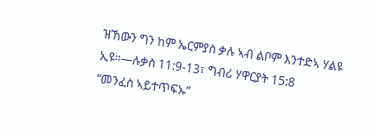ዝኸውን ግን ከም ኤርምያስ ቃሉ ኣብ ልቦም እንተድኣ ሃልዩ ኢዩ።—ሉቃስ 11:9-13፣ ግብሪ ሃዋርያት 15:8
“መንፈስ ኣይተጥፍኡ”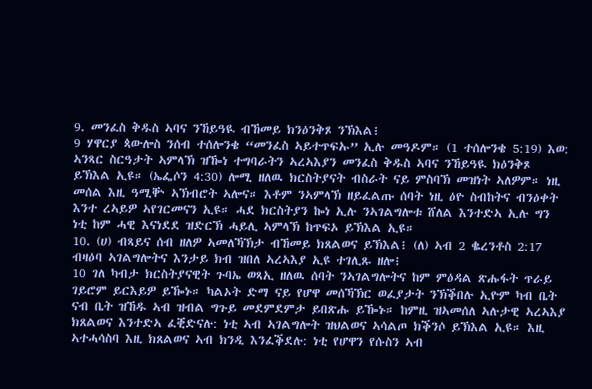9. መንፈስ ቅዱስ ኣባና ንኸይዓዪ ብኸመይ ክንዕንቅጾ ንኽእል፧
9 ሃዋርያ ጳውሎስ ንሰብ ተሰሎንቄ “መንፈስ ኣይተጥፍኡ” ኢሉ መዓዶም። (1 ተሰሎንቄ 5:19) እወ: ኣንጻር ስርዓታት ኣምላኽ ዝዀነ ተግባራትን ኣረኣእያን መንፈስ ቅዱስ ኣባና ንኸይዓዪ ክዕንቅጾ ይኽእል ኢዩ። (ኤፌሶን 4:30) ሎሚ ዘለዉ ክርስትያናት ብስራት ናይ ምስባኽ መዝነት ኣለዎም። ነዚ መሰል እዚ ዓሚቝ ኣኽብሮት ኣሎና። እቶም ንኣምላኽ ዘይፈልጡ ሰባት ነዚ ዕዮ ስብከትና ብንዕቀት እንተ ረኣይዎ ኣየገርመናን ኢዩ። ሓደ ክርስትያን ኰነ ኢሉ ንኣገልግሎቱ ሸለል እንተድኣ ኢሉ ግን ነቲ ከም ሓዊ እናነደደ ዝድርኽ ሓይሊ ኣምላኽ ከጥፍኦ ይኽእል ኢዩ።
10. (ሀ) ብጻይና ሰብ ዘለዎ ኣመለኻኽታ ብኸመይ ክጸልወና ይኽእል፧ (ለ) ኣብ 2 ቈረንቶስ 2:17 ብዛዕባ ኣገልግሎትና እንታይ ክብ ዝበለ ኣረኣእያ ኢዩ ተገሊጹ ዘሎ፧
10 ገለ ካብታ ክርስትያናዊት ጉባኤ ወጻኢ ዘለዉ ሰባት ንኣገልግሎትና ከም ምዕዳል ጽሑፋት ጥራይ ገይሮም ይርእይዎ ይዀኑ። ካልኦት ድማ ናይ የሆዋ መሰኻኽር ወፈያታት ንኽቕበሉ ኢዮም ካብ ቤት ናብ ቤት ዝኸዱ ኣብ ዝብል ግጉይ መደምደምታ ይበጽሑ ይዀኑ። ከምዚ ዝኣመሰለ ኣሉታዊ ኣረኣእያ ክጸልወና እንተድኣ ፈቒድናሉ: ነቲ ኣብ ኣገልግሎት ዝህልወና ኣሳልጦ ክቕንሶ ይኽእል ኢዩ። እዚ ኣተሓሳስባ እዚ ክጸልወና ኣብ ክንዲ እንፈቕደሉ: ነቲ የሆዋን የሱስን ኣብ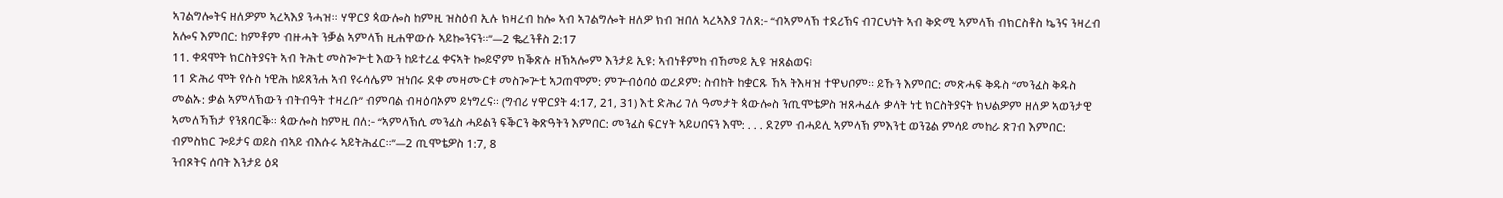ኣገልግሎትና ዘለዎም ኣረኣእያ ንሓዝ። ሃዋርያ ጳውሎስ ከምዚ ዝስዕብ ኢሉ ክዛረብ ከሎ ኣብ ኣገልግሎት ዘለዎ ክብ ዝበለ ኣረኣእያ ገለጸ:- “ብኣምላኽ ተደሪኽና ብገርህነት ኣብ ቅድሚ ኣምላኽ ብክርስቶስ ኴንና ንዛረብ አሎና እምበር: ከምቶም ብዙሓት ንቓል ኣምላኽ ዚሐዋውሱ ኣይኰንናን።”—2 ቈረንቶስ 2:17
11. ቀዳሞት ክርስትያናት ኣብ ትሕቲ መስጐጕቲ እውን ከይተረፈ ቀናኣት ኰይኖም ክቕጽሉ ዘኽኣሎም እንታይ ኢዩ: ኣብነቶምከ ብኸመይ ኢዩ ዝጸልወና፧
11 ድሕሪ ሞት የሱስ ነዊሕ ከይጸንሐ ኣብ የሩሳሌም ዝነበሩ ደቀ መዛሙርቱ መስጐጕቲ ኣጋጠሞም: ምጕብዕባዕ ወረዶም: ስብከት ከቋርጹ ኸኣ ትእዛዝ ተዋህቦም። ይኹን እምበር: መጽሓፍ ቅዱስ “መንፈስ ቅዱስ መልኡ: ቃል ኣምላኽውን ብትብዓት ተዛረቡ” ብምባል ብዛዕባኦም ይነግረና። (ግብሪ ሃዋርያት 4:17, 21, 31) እቲ ድሕሪ ገለ ዓመታት ጳውሎስ ንጢሞቴዎስ ዝጸሓፈሉ ቃላት ነቲ ክርስትያናት ክህልዎም ዘለዎ ኣወንታዊ ኣመለኻኽታ የንጸባርቕ። ጳውሎስ ከምዚ በለ:- “ኣምላኽሲ መንፈስ ሓይልን ፍቕርን ቅጽዓትን እምበር: መንፈስ ፍርሃት ኣይሀበናን እሞ: . . . ደጊም ብሓይሊ ኣምላኽ ምእንቲ ወንጌል ምሳይ መከራ ጽገብ እምበር: ብምስክር ጐይታና ወይስ ብኣይ ብእሱሩ ኣይትሕፈር።”—2 ጢሞቴዎስ 1:7, 8
ንብጾትና ሰባት እንታይ ዕዳ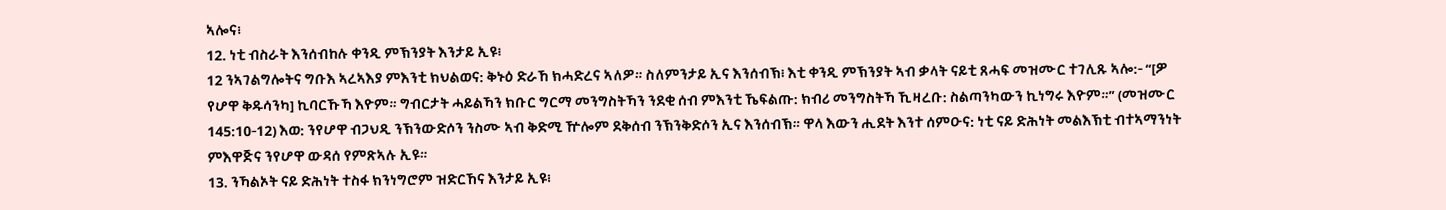ኣሎና፧
12. ነቲ ብስራት እንሰብከሉ ቀንዲ ምኽንያት እንታይ ኢዩ፧
12 ንኣገልግሎትና ግቡእ ኣረኣእያ ምእንቲ ክህልወና: ቅኑዕ ድራኸ ክሓድረና ኣለዎ። ስለምንታይ ኢና እንሰብኽ፧ እቲ ቀንዲ ምኽንያት ኣብ ቃላት ናይቲ ጸሓፍ መዝሙር ተገሊጹ ኣሎ:- “[ዎ የሆዋ ቅዱሳንካ] ኪባርኹኻ እዮም። ግብርታት ሓይልኻን ክቡር ግርማ መንግስትኻን ንደቂ ሰብ ምእንቲ ኼፍልጡ: ክብሪ መንግስትኻ ኺዛረቡ: ስልጣንካውን ኪነግሩ እዮም።” (መዝሙር 145:10-12) እወ: ንየሆዋ ብጋህዲ ንኽንውድሶን ንስሙ ኣብ ቅድሚ ዅሎም ደቅሰብ ንኽንቅድሶን ኢና እንሰብኽ። ዋላ እውን ሒደት እንተ ሰምዑና: ነቲ ናይ ድሕነት መልእኽቲ ብተኣማንነት ምእዋጅና ንየሆዋ ውዳሰ የምጽኣሉ ኢዩ።
13. ንኻልኦት ናይ ድሕነት ተስፋ ክንነግሮም ዝድርኸና እንታይ ኢዩ፧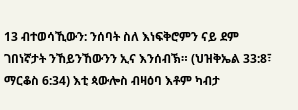13 ብተወሳኺውን: ንሰባት ስለ እነፍቅሮምን ናይ ደም ገበነኛታት ንኸይንኸውንን ኢና እንሰብኽ። (ህዝቅኤል 33:8፣ ማርቆስ 6:34) እቲ ጳውሎስ ብዛዕባ እቶም ካብታ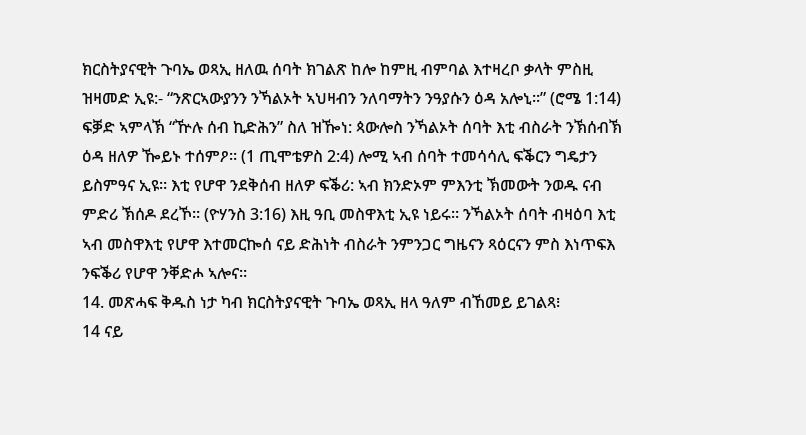ክርስትያናዊት ጉባኤ ወጻኢ ዘለዉ ሰባት ክገልጽ ከሎ ከምዚ ብምባል እተዛረቦ ቃላት ምስዚ ዝዛመድ ኢዩ:- “ንጽርኣውያንን ንኻልኦት ኣህዛብን ንለባማትን ንዓያሱን ዕዳ አሎኒ።” (ሮሜ 1:14) ፍቓድ ኣምላኽ “ዅሉ ሰብ ኪድሕን” ስለ ዝዀነ: ጳውሎስ ንኻልኦት ሰባት እቲ ብስራት ንኽሰብኽ ዕዳ ዘለዎ ዀይኑ ተሰምዖ። (1 ጢሞቴዎስ 2:4) ሎሚ ኣብ ሰባት ተመሳሳሊ ፍቕርን ግዴታን ይስምዓና ኢዩ። እቲ የሆዋ ንደቅሰብ ዘለዎ ፍቕሪ: ኣብ ክንድኦም ምእንቲ ኽመውት ንወዱ ናብ ምድሪ ኽሰዶ ደረኾ። (ዮሃንስ 3:16) እዚ ዓቢ መስዋእቲ ኢዩ ነይሩ። ንኻልኦት ሰባት ብዛዕባ እቲ ኣብ መስዋእቲ የሆዋ እተመርኰሰ ናይ ድሕነት ብስራት ንምንጋር ግዜናን ጻዕርናን ምስ እነጥፍእ ንፍቕሪ የሆዋ ንቐድሖ ኣሎና።
14. መጽሓፍ ቅዱስ ነታ ካብ ክርስትያናዊት ጉባኤ ወጻኢ ዘላ ዓለም ብኸመይ ይገልጻ፧
14 ናይ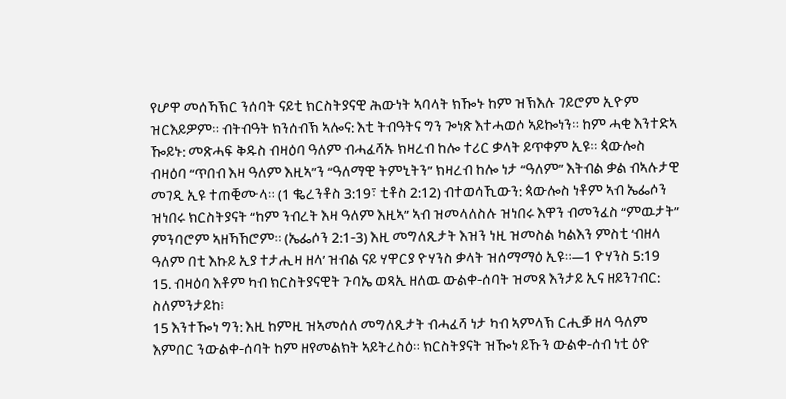የሆዋ መሰኻኽር ንሰባት ናይቲ ክርስትያናዊ ሕውነት ኣባላት ክዀኑ ከም ዝኽእሉ ገይሮም ኢዮም ዝርእይዎም። ብትብዓት ክንሰብኽ ኣሎና: እቲ ትብዓትና ግን ጐነጽ እተሓወሶ ኣይኰነን። ከም ሓቂ እንተድኣ ዀይኑ: መጽሓፍ ቅዱስ ብዛዕባ ዓለም ብሓፈሻኡ ክዛረብ ከሎ ተሪር ቃላት ይጥቀም ኢዩ። ጳውሎስ ብዛዕባ “ጥበብ እዛ ዓለም እዚኣ”ን “ዓለማዊ ትምኒትን” ክዛረብ ከሎ ነታ “ዓለም” እትብል ቃል ብኣሉታዊ መገዲ ኢዩ ተጠቒሙላ። (1 ቈረንቶስ 3:19፣ ቲቶስ 2:12) ብተወሳኺውን: ጳውሎስ ነቶም ኣብ ኤፌሶን ዝነበሩ ክርስትያናት “ከም ንብረት እዛ ዓለም እዚኣ” ኣብ ዝመላለስሉ ዝነበሩ እዋን ብመንፈስ “ምዉታት” ምንባሮም ኣዘኻኸሮም። (ኤፌሶን 2:1-3) እዚ መግለጺታት እዝን ነዚ ዝመስል ካልእን ምስቲ ‘ብዘላ ዓለም በቲ እኩይ ኢያ ተታሒዛ ዘላ’ ዝብል ናይ ሃዋርያ ዮሃንስ ቃላት ዝሰማማዕ ኢዩ።—1 ዮሃንስ 5:19
15. ብዛዕባ እቶም ካብ ክርስትያናዊት ጉባኤ ወጻኢ ዘለዉ ውልቀ-ሰባት ዝመጸ እንታይ ኢና ዘይንገብር: ስለምንታይከ፧
15 እንተዀነ ግን: እዚ ከምዚ ዝኣመሰለ መግለጺታት ብሓፈሻ ነታ ካብ ኣምላኽ ርሒቓ ዘላ ዓለም እምበር ንውልቀ-ሰባት ከም ዘየመልክት ኣይትረስዕ። ክርስትያናት ዝዀነ ይኹን ውልቀ-ሰብ ነቲ ዕዮ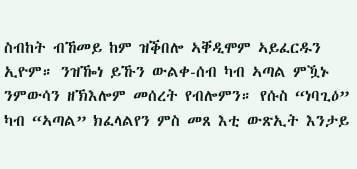ስብከት ብኸመይ ከም ዝቕበሎ ኣቐዲሞም ኣይፈርዱን ኢዮም። ንዝዀነ ይኹን ውልቀ-ሰብ ካብ ኣጣል ምዃኑ ንምውሳን ዘኽእሎም መሰረት የብሎምን። የሱስ “ነባጊዕ” ካብ “ኣጣል” ክፈላልየን ምስ መጸ እቲ ውጽኢት እንታይ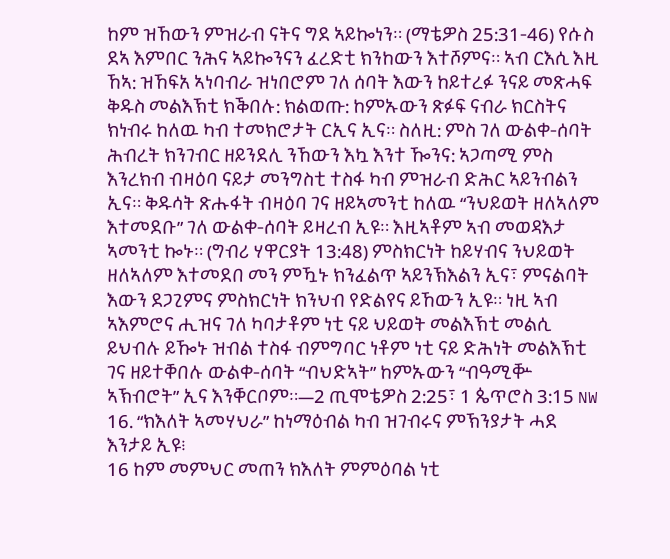ከም ዝኸውን ምዝራብ ናትና ግደ ኣይኰነን። (ማቴዎስ 25:31-46) የሱስ ደኣ እምበር ንሕና ኣይኰንናን ፈረድቲ ክንከውን እተሾምና። ኣብ ርእሲ እዚ ኸኣ: ዝኸፍአ ኣነባብራ ዝነበሮም ገለ ሰባት እውን ከይተረፉ ንናይ መጽሓፍ ቅዱስ መልእኽቲ ክቕበሉ: ክልወጡ: ከምኡውን ጽፉፍ ናብራ ክርስትና ክነብሩ ከለዉ ካብ ተመክሮታት ርኢና ኢና። ስለዚ: ምስ ገለ ውልቀ-ሰባት ሕብረት ክንገብር ዘይንደሊ ንኸውን እኳ እንተ ዀንና: ኣጋጣሚ ምስ እንረክብ ብዛዕባ ናይታ መንግስቲ ተስፋ ካብ ምዝራብ ድሕር ኣይንብልን ኢና። ቅዱሳት ጽሑፋት ብዛዕባ ገና ዘይኣመንቲ ከለዉ “ንህይወት ዘለኣለም እተመደቡ” ገለ ውልቀ-ሰባት ይዛረብ ኢዩ። እዚኣቶም ኣብ መወዳእታ ኣመንቲ ኰኑ። (ግብሪ ሃዋርያት 13:48) ምስክርነት ከይሃብና ንህይወት ዘለኣለም እተመደበ መን ምዃኑ ክንፈልጥ ኣይንኽእልን ኢና፣ ምናልባት እውን ደጋጊምና ምስክርነት ክንህብ የድልየና ይኸውን ኢዩ። ነዚ ኣብ ኣእምሮና ሒዝና ገለ ካባታቶም ነቲ ናይ ህይወት መልእኽቲ መልሲ ይህብሉ ይዀኑ ዝብል ተስፋ ብምግባር ነቶም ነቲ ናይ ድሕነት መልእኽቲ ገና ዘይተቐበሉ ውልቀ-ሰባት “ብህድኣት” ከምኡውን “ብዓሚቝ ኣኽብሮት” ኢና እንቐርቦም።—2 ጢሞቴዎስ 2:25፣ 1 ጴጥሮስ 3:15 NW
16. “ክእለት ኣመሃህራ” ከነማዕብል ካብ ዝገብሩና ምኽንያታት ሓደ እንታይ ኢዩ፧
16 ከም መምህር መጠን ክእለት ምምዕባል ነቲ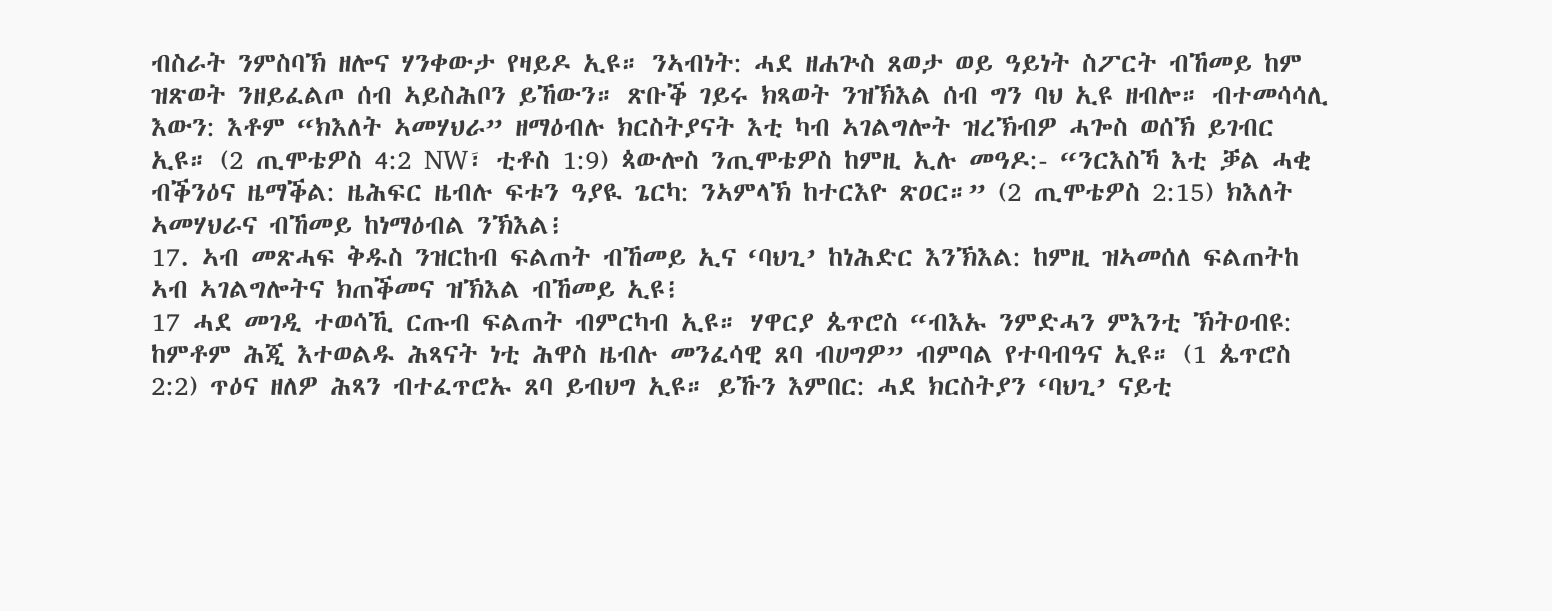ብስራት ንምስባኽ ዘሎና ሃንቀውታ የዛይዶ ኢዩ። ንኣብነት: ሓደ ዘሐጕስ ጸወታ ወይ ዓይነት ስፖርት ብኸመይ ከም ዝጽወት ንዘይፈልጦ ሰብ ኣይስሕቦን ይኸውን። ጽቡቕ ገይሩ ክጻወት ንዝኽእል ሰብ ግን ባህ ኢዩ ዘብሎ። ብተመሳሳሊ እውን: እቶም “ክእለት ኣመሃህራ” ዘማዕብሉ ክርስትያናት እቲ ካብ ኣገልግሎት ዝረኽብዎ ሓጐስ ወሰኽ ይገብር ኢዩ። (2 ጢሞቴዎስ 4:2 NW፣ ቲቶስ 1:9) ጳውሎስ ንጢሞቴዎስ ከምዚ ኢሉ መዓዶ:- “ንርእስኻ እቲ ቓል ሓቂ ብቕንዕና ዜማቕል: ዜሕፍር ዜብሉ ፍቱን ዓያዪ ጌርካ: ንኣምላኽ ከተርእዮ ጽዐር።” (2 ጢሞቴዎስ 2:15) ክእለት ኣመሃህራና ብኸመይ ከነማዕብል ንኽእል፧
17. ኣብ መጽሓፍ ቅዱስ ንዝርከብ ፍልጠት ብኸመይ ኢና ‘ባህጊ’ ከነሕድር እንኽእል: ከምዚ ዝኣመሰለ ፍልጠትከ ኣብ ኣገልግሎትና ክጠቕመና ዝኽእል ብኸመይ ኢዩ፧
17 ሓደ መገዲ ተወሳኺ ርጡብ ፍልጠት ብምርካብ ኢዩ። ሃዋርያ ጴጥሮስ “ብእኡ ንምድሓን ምእንቲ ኽትዐብዩ: ከምቶም ሕጂ እተወልዱ ሕጻናት ነቲ ሕዋስ ዜብሉ መንፈሳዊ ጸባ ብሀግዎ” ብምባል የተባብዓና ኢዩ። (1 ጴጥሮስ 2:2) ጥዕና ዘለዎ ሕጻን ብተፈጥሮኡ ጸባ ይብህግ ኢዩ። ይኹን እምበር: ሓደ ክርስትያን ‘ባህጊ’ ናይቲ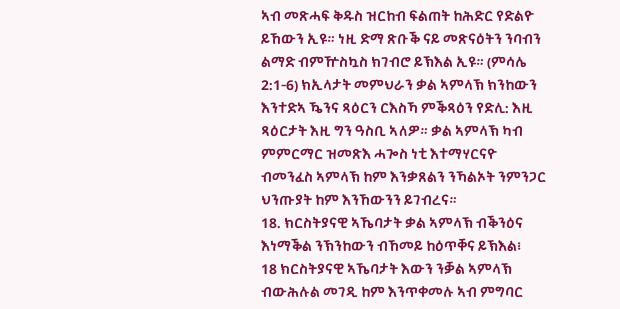ኣብ መጽሓፍ ቅዱስ ዝርከብ ፍልጠት ከሕድር የድልዮ ይኸውን ኢዩ። ነዚ ድማ ጽቡቕ ናይ መጽናዕትን ንባብን ልማድ ብምዅስኳስ ክገብሮ ይኽእል ኢዩ። (ምሳሌ 2:1-6) ክኢላታት መምህራን ቃል ኣምላኽ ክንከውን እንተድኣ ዄንና ጻዕርን ርእስኻ ምቕጻዕን የድሊ: እዚ ጻዕርታት እዚ ግን ዓስቢ ኣለዎ። ቃል ኣምላኽ ካብ ምምርማር ዝመጽእ ሓጐስ ነቲ እተማሃርናዮ ብመንፈስ ኣምላኽ ከም እንቃጸልን ንኻልኦት ንምንጋር ህንጡያት ከም እንኸውንን ይገብረና።
18. ክርስትያናዊ ኣኼባታት ቃል ኣምላኽ ብቕንዕና እነማቕል ንኽንከውን ብኸመይ ከዕጥቐና ይኽእል፧
18 ክርስትያናዊ ኣኼባታት እውን ንቓል ኣምላኽ ብውሕሉል መገዲ ከም እንጥቀመሉ ኣብ ምግባር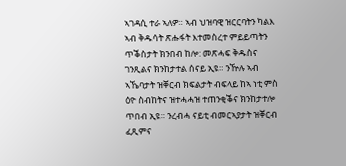ኣገዳሲ ተራ ኣለዎ። ኣብ ህዝባዊ ዝርርባትን ካልእ ኣብ ቅዱሳት ጽሑፋት እተመስረተ ምይይጣትን ጥቕስታት ክንበብ ከሎ: መጽሓፍ ቅዱስና ገንጺልና ክንከታተል ሰናይ ኢዩ። ንዅሉ ኣብ ኣኼባታት ዝቐርብ ክፍልታት ብፍላይ ከኣ ነቲ ምስ ዕዮ ስብከትና ዝተሓሓዝ ተጠንቂቕና ክንከታተሎ ጥበብ ኢዩ። ንረብሓ ናይቲ ብመርኣያታት ዝቐርብ ፈጺምና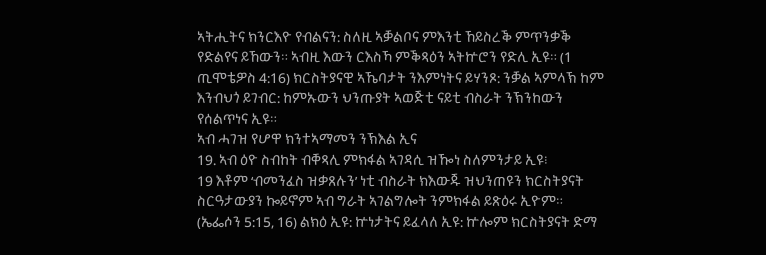ኣትሒትና ክንርእዮ የብልናን: ስለዚ ኣቓልቦና ምእንቲ ኸይስረቕ ምጥንቃቕ የድልየና ይኸውን። ኣብዚ እውን ርእስኻ ምቕጻዕን ኣትኵሮን የድሊ ኢዩ። (1 ጢሞቴዎስ 4:16) ክርስትያናዊ ኣኼባታት ንእምነትና ይሃንጾ: ንቓል ኣምላኽ ከም እንብህጎ ይገብር: ከምኡውን ህንጡያት ኣወጅቲ ናይቲ ብስራት ንኽንከውን የሰልጥነና ኢዩ።
ኣብ ሓገዝ የሆዋ ክንተኣማመን ንኽእል ኢና
19. ኣብ ዕዮ ስብከት ብቐጻሊ ምክፋል ኣገዳሲ ዝዀነ ስለምንታይ ኢዩ፧
19 እቶም ‘ብመንፈስ ዝቃጸሉን’ ነቲ ብስራት ክእውጁ ዝህንጠዩን ክርስትያናት ስርዓታውያን ኰይኖም ኣብ ግራት ኣገልግሎት ንምክፋል ይጽዕሩ ኢዮም። (ኤፌሶን 5:15, 16) ልክዕ ኢዩ: ኵነታትና ይፈላለ ኢዩ: ኵሎም ክርስትያናት ድማ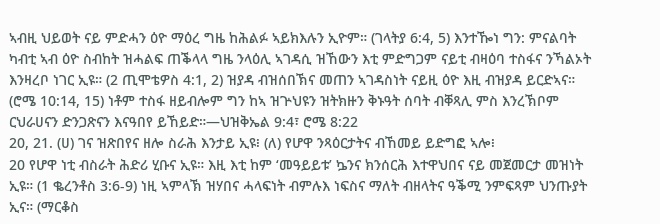ኣብዚ ህይወት ናይ ምድሓን ዕዮ ማዕረ ግዜ ከሕልፉ ኣይክእሉን ኢዮም። (ገላትያ 6:4, 5) እንተዀነ ግን: ምናልባት ካብቲ ኣብ ዕዮ ስብከት ዝሓልፍ ጠቕላላ ግዜ ንላዕሊ ኣገዳሲ ዝኸውን እቲ ምድግጋም ናይቲ ብዛዕባ ተስፋና ንኻልኦት እንዛረቦ ነገር ኢዩ። (2 ጢሞቴዎስ 4:1, 2) ዝያዳ ብዝሰበኽና መጠን ኣገዳስነት ናይዚ ዕዮ እዚ ብዝያዳ ይርድኣና። (ሮሜ 10:14, 15) ነቶም ተስፋ ዘይብሎም ግን ከኣ ዝጕህዩን ዝትክዙን ቅኑዓት ሰባት ብቐጻሊ ምስ እንረኽቦም ርህራሀናን ድንጋጽናን እናዓበየ ይኸይድ።—ህዝቅኤል 9:4፣ ሮሜ 8:22
20, 21. (ሀ) ገና ዝጽበየና ዘሎ ስራሕ እንታይ ኢዩ፧ (ለ) የሆዋ ንጻዕርታትና ብኸመይ ይድግፎ ኣሎ፧
20 የሆዋ ነቲ ብስራት ሕድሪ ሂቡና ኢዩ። እዚ እቲ ከም ‘መዓይይቱ’ ኴንና ክንሰርሕ እተዋህበና ናይ መጀመርታ መዝነት ኢዩ። (1 ቈረንቶስ 3:6-9) ነዚ ኣምላኽ ዝሃበና ሓላፍነት ብምሉእ ነፍስና ማለት ብዘላትና ዓቕሚ ንምፍጻም ህንጡያት ኢና። (ማርቆስ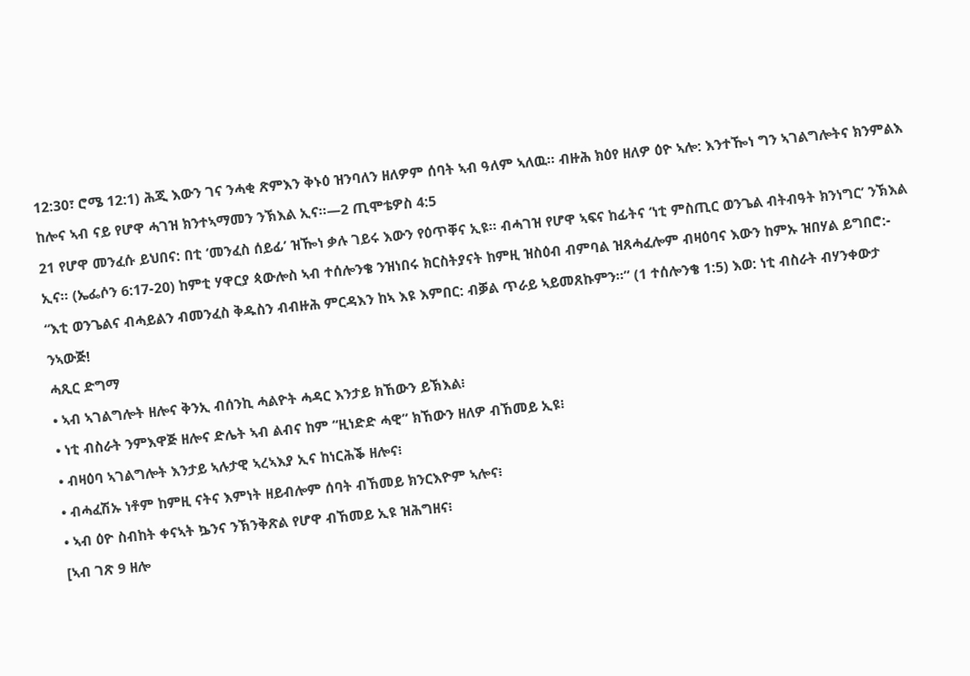12:30፣ ሮሜ 12:1) ሕጂ እውን ገና ንሓቂ ጽምእን ቅኑዕ ዝንባለን ዘለዎም ሰባት ኣብ ዓለም ኣለዉ። ብዙሕ ክዕየ ዘለዎ ዕዮ ኣሎ: እንተዀነ ግን ኣገልግሎትና ክንምልእ ከሎና ኣብ ናይ የሆዋ ሓገዝ ክንተኣማመን ንኽእል ኢና።—2 ጢሞቴዎስ 4:5
21 የሆዋ መንፈሱ ይህበና: በቲ ‘መንፈስ ሰይፊ’ ዝዀነ ቃሉ ገይሩ እውን የዕጥቐና ኢዩ። ብሓገዝ የሆዋ ኣፍና ከፊትና ‘ነቲ ምስጢር ወንጌል ብትብዓት ክንነግር’ ንኽእል ኢና። (ኤፌሶን 6:17-20) ከምቲ ሃዋርያ ጳውሎስ ኣብ ተሰሎንቄ ንዝነበሩ ክርስትያናት ከምዚ ዝስዕብ ብምባል ዝጸሓፈሎም ብዛዕባና እውን ከምኡ ዝበሃል ይግበሮ:- “እቲ ወንጌልና ብሓይልን ብመንፈስ ቅዱስን ብብዙሕ ምርዳእን ከኣ እዩ እምበር: ብቓል ጥራይ ኣይመጸኩምን።” (1 ተሰሎንቄ 1:5) እወ: ነቲ ብስራት ብሃንቀውታ ንኣውጅ!
ሓጺር ድግማ
• ኣብ ኣገልግሎት ዘሎና ቅንኢ ብሰንኪ ሓልዮት ሓዳር እንታይ ክኸውን ይኽእል፧
• ነቲ ብስራት ንምእዋጅ ዘሎና ድሌት ኣብ ልብና ከም “ዚነድድ ሓዊ” ክኸውን ዘለዎ ብኸመይ ኢዩ፧
• ብዛዕባ ኣገልግሎት እንታይ ኣሉታዊ ኣረኣእያ ኢና ከነርሕቕ ዘሎና፧
• ብሓፈሽኡ ነቶም ከምዚ ናትና እምነት ዘይብሎም ሰባት ብኸመይ ክንርእዮም ኣሎና፧
• ኣብ ዕዮ ስብከት ቀናኣት ኴንና ንኽንቅጽል የሆዋ ብኸመይ ኢዩ ዝሕግዘና፧
[ኣብ ገጽ 9 ዘሎ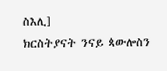ስእሊ]
ክርስትያናት ንናይ ጳውሎስን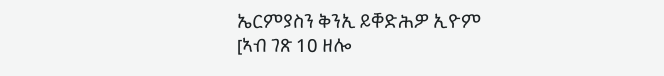ኤርምያስን ቅንኢ ይቐድሕዎ ኢዮም
[ኣብ ገጽ 10 ዘሎ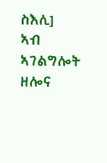ስእሊ]
ኣብ ኣገልግሎት ዘሎና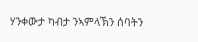ሃንቀውታ ካብታ ንኣምላኽን ሰባትን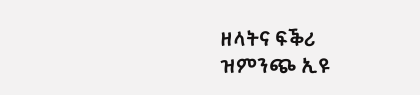ዘላትና ፍቕሪ ዝምንጭ ኢዩ